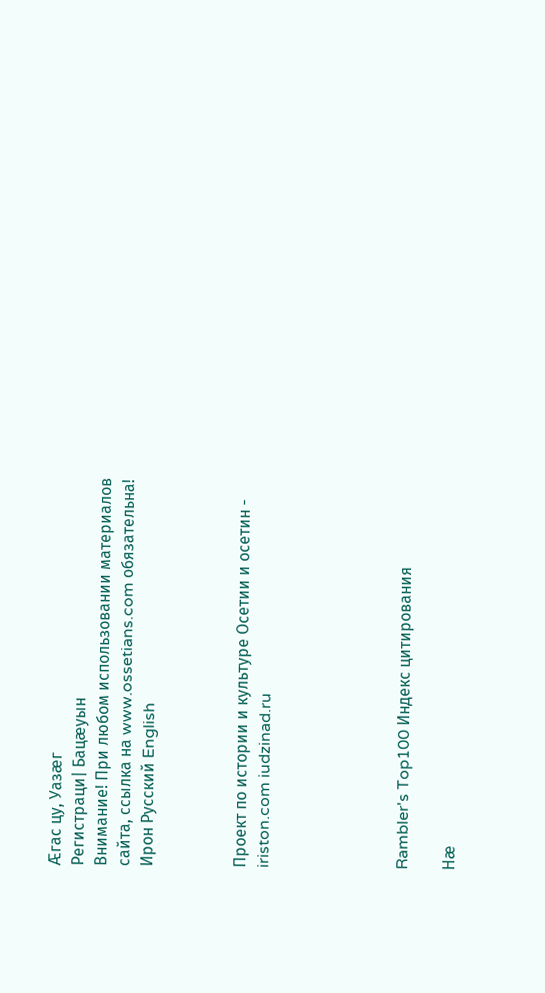Æгас цу, Уазæг
Регистраци| Бацæуын
Внимание! При любом использовании материалов сайта, ссылка на www.ossetians.com обязательна!
Ирон Русский English



Проект по истории и культуре Осетии и осетин - iriston.com iudzinad.ru





Rambler's Top100 Индекс цитирования

Нæ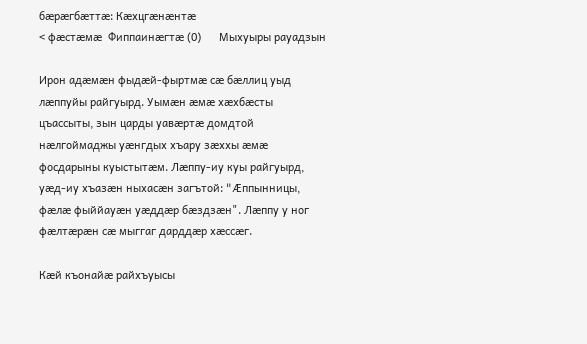бæрæгбæттæ: Кæхцгæнæнтæ
< фæстæмæ  Фиппаинæгтæ (0)      Мыхуыры рауадзын

Ирон адæмæн фыдæй-фыртмæ сæ бæллиц уыд лæппуйы райгуырд. Уымæн æмæ хæхбæсты цъассыты, зын царды уавæртæ домдтой нæлгоймаджы уæнгдых хъару зæххы æмæ фосдарыны куыстытæм. Лæппу-иу куы райгуырд, уæд-иу хъазæн ныхасæн загътой: "Æппынницы, фæлæ фыййауæн уæддæр бæздзæн". Лæппу у ног фæлтæрæн сæ мыггаг дарддæр хæссæг.

Кæй къонайæ райхъуысы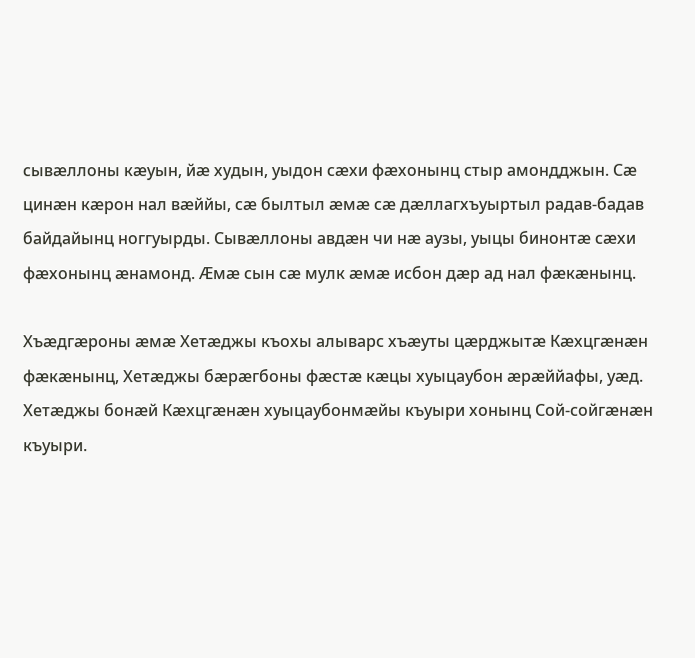сывæллоны кæуын, йæ худын, уыдон сæхи фæхонынц стыр амондджын. Сæ цинæн кæрон нал вæййы, сæ былтыл æмæ сæ дæллагхъуыртыл радав-бадав байдайынц ноггуырды. Сывæллоны авдæн чи нæ аузы, уыцы бинонтæ сæхи фæхонынц æнамонд. Æмæ сын сæ мулк æмæ исбон дæр ад нал фæкæнынц.

Хъæдгæроны æмæ Хетæджы къохы алыварс хъæуты цæрджытæ Кæхцгæнæн фæкæнынц, Хетæджы бæрæгбоны фæстæ кæцы хуыцаубон æрæййафы, уæд. Хетæджы бонæй Кæхцгæнæн хуыцаубонмæйы къуыри хонынц Сой-сойгæнæн къуыри.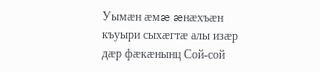Уымæн æмæ æнæхъæн къуыри сыхæгтæ алы изæр дæр фæкæнынц Сой-сой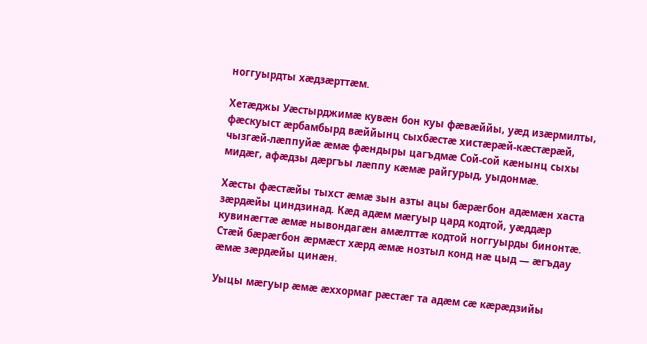ноггуырдты хæдзæрттæм.

Хетæджы Уæстырджимæ кувæн бон куы фæвæййы, уæд изæрмилты, фæскуыст æрбамбырд вæййынц сыхбæстæ хистæрæй-кæстæрæй, чызгæй-лæппуйæ æмæ фæндыры цагъдмæ Сой-сой кæнынц сыхы мидæг, афæдзы дæргъы лæппу кæмæ райгурыд, уыдонмæ.

Хæсты фæстæйы тыхст æмæ зын азты ацы бæрæгбон адæмæн хаста зæрдæйы циндзинад. Кæд адæм мæгуыр цард кодтой, уæддæр кувинæгтæ æмæ нывондагæн амæлттæ кодтой ноггуырды бинонтæ. Стæй бæрæгбон æрмæст хæрд æмæ нозтыл конд нæ цыд — æгъдау æмæ зæрдæйы цинæн.

Уыцы мæгуыр æмæ æххормаг рæстæг та адæм сæ кæрæдзийы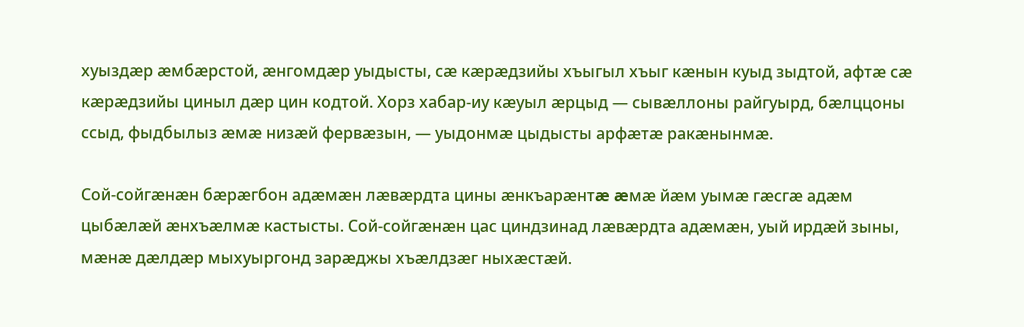хуыздæр æмбæрстой, æнгомдæр уыдысты, сæ кæрæдзийы хъыгыл хъыг кæнын куыд зыдтой, афтæ сæ кæрæдзийы циныл дæр цин кодтой. Хорз хабар-иу кæуыл æрцыд — сывæллоны райгуырд, бæлццоны ссыд, фыдбылыз æмæ низæй фервæзын, — уыдонмæ цыдысты арфæтæ ракæнынмæ.

Сой-сойгæнæн бæрæгбон адæмæн лæвæрдта цины æнкъарæнтæ æмæ йæм уымæ гæсгæ адæм цыбæлæй æнхъæлмæ кастысты. Сой-сойгæнæн цас циндзинад лæвæрдта адæмæн, уый ирдæй зыны, мæнæ дæлдæр мыхуыргонд зарæджы хъæлдзæг ныхæстæй.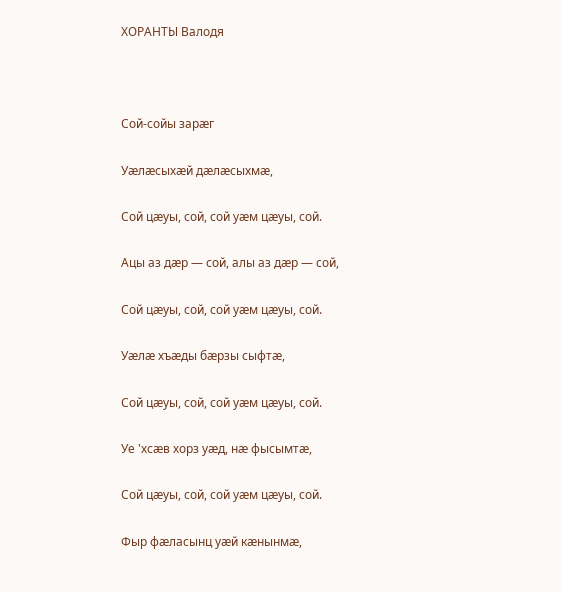ХОРАНТЫ Валодя



Сой-сойы зарæг

Уæлæсыхæй дæлæсыхмæ,

Сой цæуы, сой, сой уæм цæуы, сой.

Ацы аз дæр — сой, алы аз дæр — сой,

Сой цæуы, сой, сой уæм цæуы, сой.

Уæлæ хъæды бæрзы сыфтæ,

Сой цæуы, сой, сой уæм цæуы, сой.

Уе 'хсæв хорз уæд, нæ фысымтæ,

Сой цæуы, сой, сой уæм цæуы, сой.

Фыр фæласынц уæй кæнынмæ,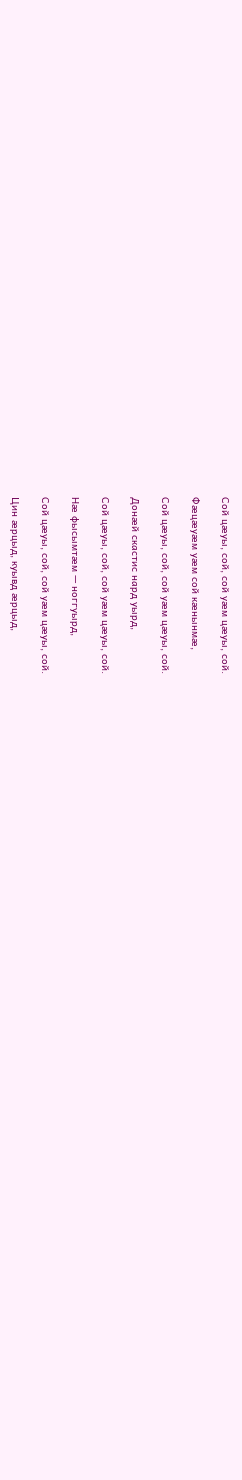Сой цæуы, сой, сой уæм цæуы, сой.

Фæцæуæм уæм сой кæнынмæ,

Сой цæуы, сой, сой уæм цæуы, сой.

Донæй скастис нард уырд,

Сой цæуы, сой, сой уæм цæуы, сой.

Нæ фысымтæм — ноггуырд,

Сой цæуы, сой, сой уæм цæуы, сой.

Цин æрцыд, куывд æрцыд,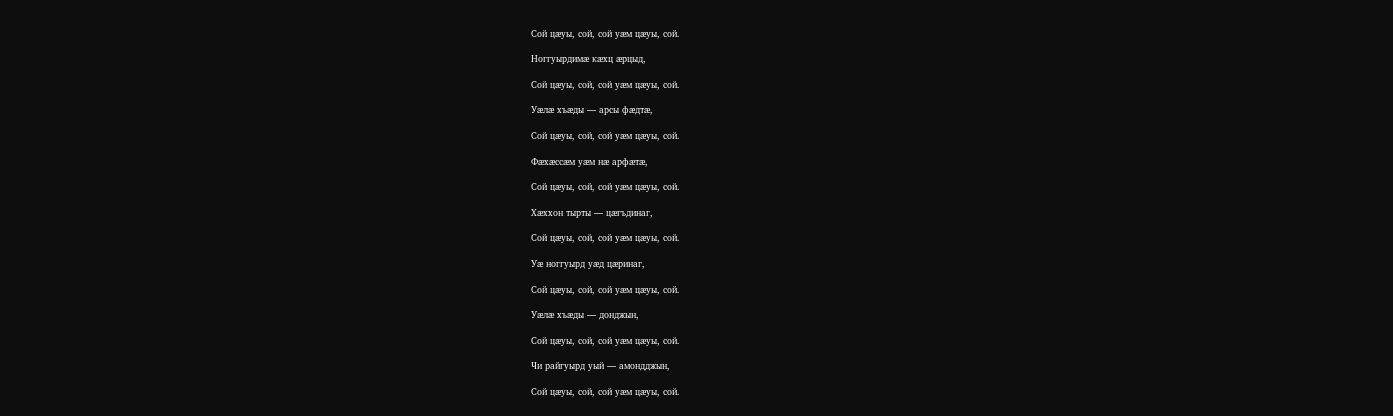Сой цæуы, сой, сой уæм цæуы, сой.

Ноггуырдимæ кæхц æрцыд,

Сой цæуы, сой, сой уæм цæуы, сой.

Уæлæ хъæды — арсы фæдтæ,

Сой цæуы, сой, сой уæм цæуы, сой.

Фæхæссæм уæм нæ арфæтæ,

Сой цæуы, сой, сой уæм цæуы, сой.

Хæххон тырты — цæгъдинаг,

Сой цæуы, сой, сой уæм цæуы, сой.

Уæ ноггуырд уæд цæринаг,

Сой цæуы, сой, сой уæм цæуы, сой.

Уæлæ хъæды — донджын,

Сой цæуы, сой, сой уæм цæуы, сой.

Чи райгуырд уый — амондджын,

Сой цæуы, сой, сой уæм цæуы, сой.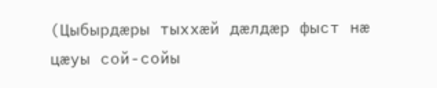(Цыбырдæры тыххæй дæлдæр фыст нæ цæуы сой-сойы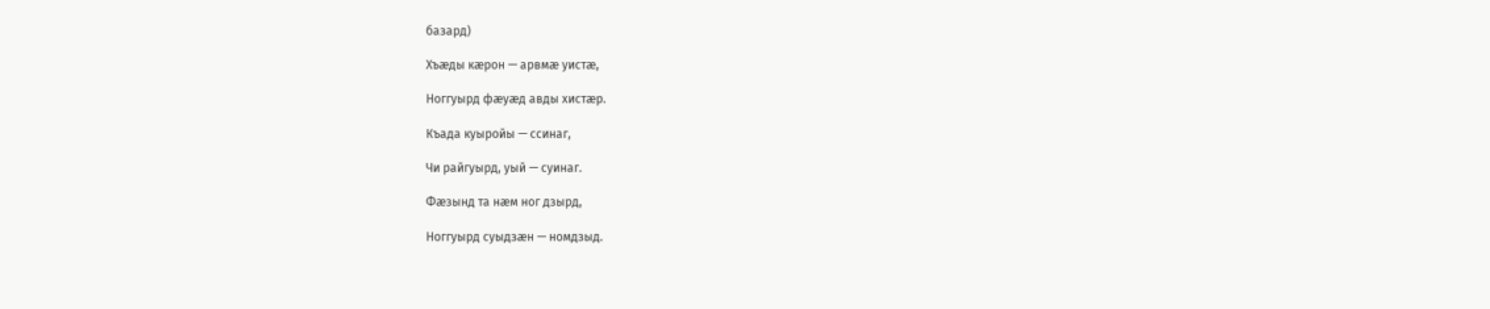базард)

Хъæды кæрон — арвмæ уистæ,

Ноггуырд фæуæд авды хистæр.

Къада куыройы — ссинаг,

Чи райгуырд, уый — суинаг.

Фæзынд та нæм ног дзырд,

Ноггуырд суыдзæн — номдзыд.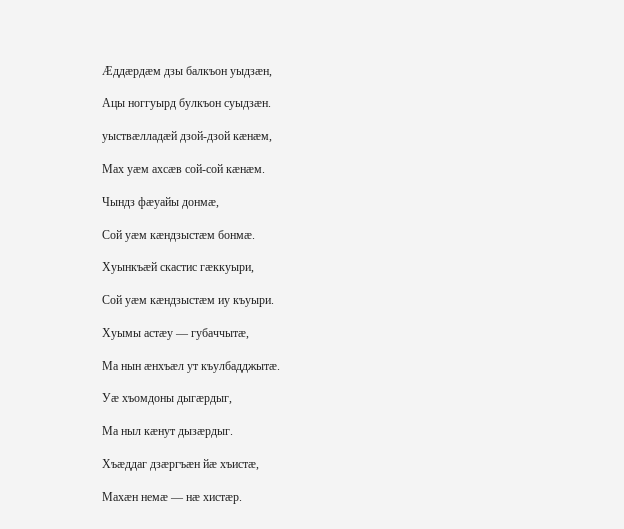Æддæрдæм дзы балкъон уыдзæн,

Ацы ноггуырд булкъон суыдзæн.

уыствæлладæй дзой-дзой кæнæм,

Мах уæм ахсæв сой-сой кæнæм.

Чындз фæуайы донмæ,

Сой уæм кæндзыстæм бонмæ.

Хуынкъæй скастис гæккуыри,

Сой уæм кæндзыстæм иу къуыри.

Хуымы астæу — губаччытæ,

Ма нын æнхъæл ут къулбадджытæ.

Уæ хъомдоны дыгæрдыг,

Ма ныл кæнут дызæрдыг.

Хъæддаг дзæргъæн йæ хъистæ,

Махæн немæ — нæ хистæр.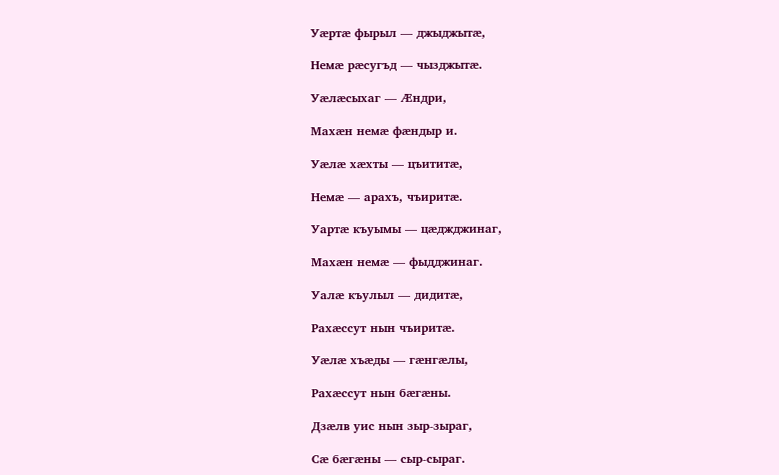Уæртæ фырыл — джыджытæ,

Немæ рæсугъд — чызджытæ.

Уæлæсыхаг — Æндри,

Махæн немæ фæндыр и.

Уæлæ хæхты — цъититæ,

Немæ — арахъ, чъиритæ.

Уартæ къуымы — цæджджинаг,

Махæн немæ — фыдджинаг.

Уалæ къулыл — дидитæ,

Рахæссут нын чъиритæ.

Уæлæ хъæды — гæнгæлы,

Рахæссут нын бæгæны.

Дзæлв уис нын зыр-зыраг,

Сæ бæгæны — сыр-сыраг.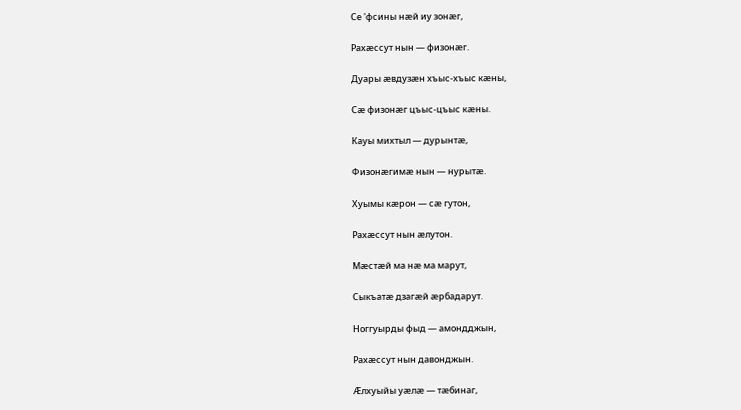Се 'фсины нæй иу зонæг,

Рахæссут нын — физонæг.

Дуары æвдузæн хъыс-хъыс кæны,

Сæ физонæг цъыс-цъыс кæны.

Кауы михтыл — дурынтæ,

Физонæгимæ нын — нурытæ.

Хуымы кæрон — сæ гутон,

Рахæссут нын æлутон.

Мæстæй ма нæ ма марут,

Сыкъатæ дзагæй æрбадарут.

Ноггуырды фыд — амондджын,

Рахæссут нын давонджын.

Æлхуыйы уæлæ — тæбинаг,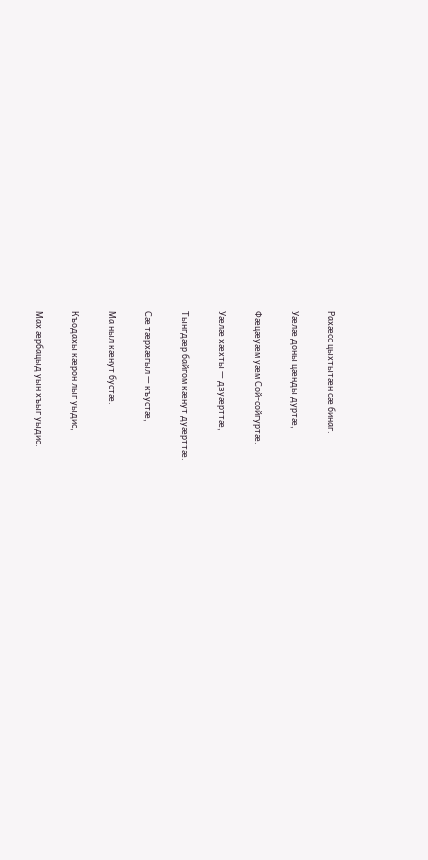Рахæсс цыхтытæн сæ бинаг.

Уæлæ доны цæнды дуртæ,

Фæцæуæм уæм Сой-сойгуртæ.

Уæлæ хæхты — дзуæрттæ,

Тынгдæр байгом кæнут дуæрттæ.

Сæ тæрхæгыл — къустæ,

Ма ныл кæнут бустæ.

Къодахы кæрон лыг уыдис,

Мах æрбацыд уын хъыг уыдис.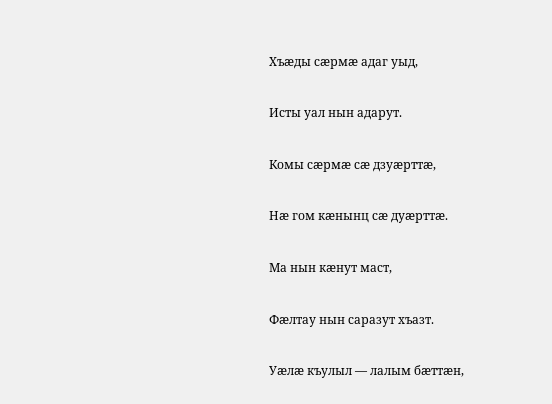Хъæды сæрмæ адаг уыд,

Исты уал нын адарут.

Комы сæрмæ сæ дзуæрттæ,

Нæ гом кæнынц сæ дуæрттæ.

Ма нын кæнут маст,

Фæлтау нын саразут хъазт.

Уæлæ къулыл — лалым бæттæн,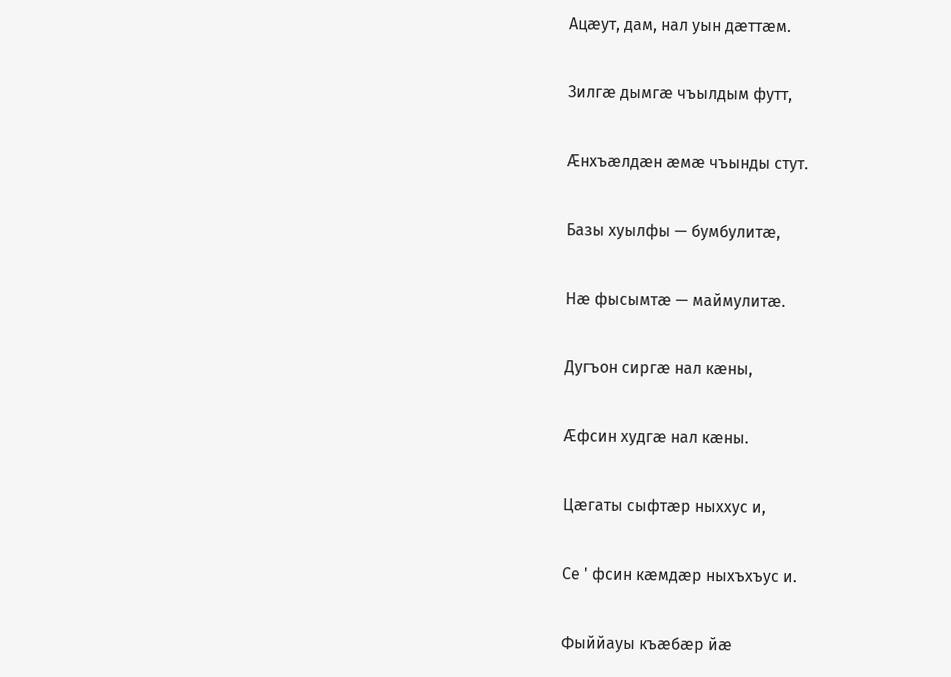Ацæут, дам, нал уын дæттæм.

Зилгæ дымгæ чъылдым футт,

Æнхъæлдæн æмæ чъынды стут.

Базы хуылфы — бумбулитæ,

Нæ фысымтæ — маймулитæ.

Дугъон сиргæ нал кæны,

Æфсин худгæ нал кæны.

Цæгаты сыфтæр ныххус и,

Се ' фсин кæмдæр ныхъхъус и.

Фыййауы къæбæр йæ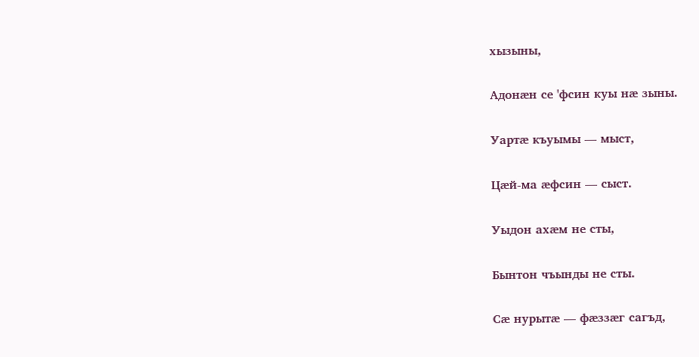хызыны,

Адонæн се 'фсин куы нæ зыны.

Уартæ къуымы — мыст,

Цæй-ма æфсин — сыст.

Уыдон ахæм не сты,

Бынтон чъынды не сты.

Сæ нурытæ — фæззæг сагъд,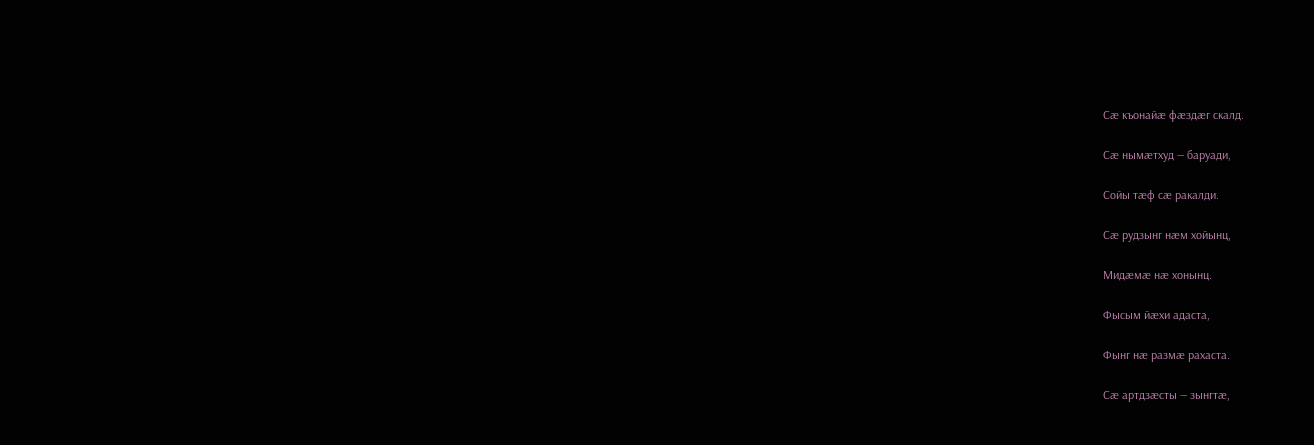Сæ къонайæ фæздæг скалд.

Сæ нымæтхуд — баруади,

Сойы тæф сæ ракалди.

Сæ рудзынг нæм хойынц,

Мидæмæ нæ хонынц.

Фысым йæхи адаста,

Фынг нæ размæ рахаста.

Сæ артдзæсты — зынгтæ,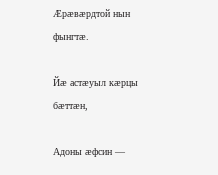Æрæвæрдтой нын фынгтæ.

Йæ астæуыл кæрцы бæттæн,

Адоны æфсин —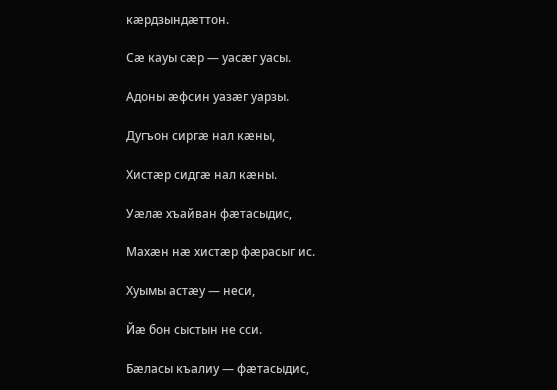кæрдзындæттон.

Сæ кауы сæр — уасæг уасы.

Адоны æфсин уазæг уарзы.

Дугъон сиргæ нал кæны,

Хистæр сидгæ нал кæны.

Уæлæ хъайван фæтасыдис,

Махæн нæ хистæр фæрасыг ис.

Хуымы астæу — неси,

Йæ бон сыстын не сси.

Бæласы къалиу — фæтасыдис,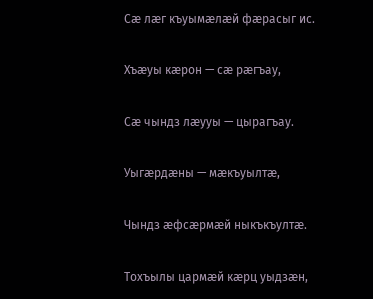Сæ лæг къуымæлæй фæрасыг ис.

Хъæуы кæрон — сæ рæгъау,

Сæ чындз лæууы — цырагъау.

Уыгæрдæны — мæкъуылтæ,

Чындз æфсæрмæй ныкъкъултæ.

Тохъылы цармæй кæрц уыдзæн,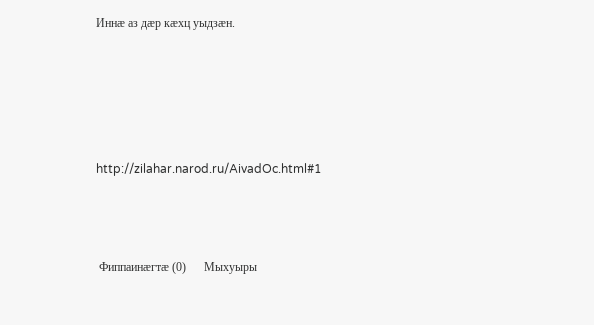Иннæ аз дæр кæхц уыдзæн.





http://zilahar.narod.ru/AivadOc.html#1



 Фиппаинæгтæ (0)      Мыхуыры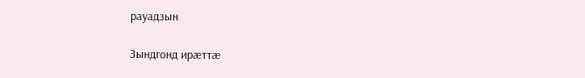рауадзын

Зындгонд ирæттæ